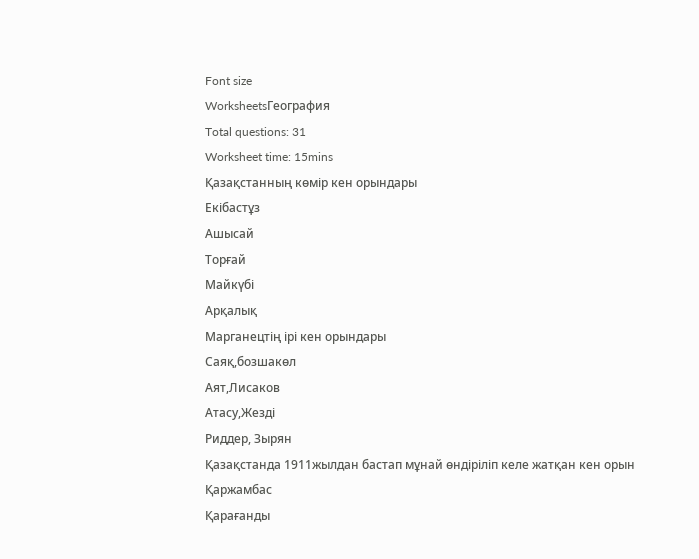Font size
WorksheetsГеография
Total questions: 31
Worksheet time: 15mins
Қазақстанның көмір кен орындары
Екібастұз
Ашысай
Торғай
Майкүбі
Арқалық
Марганецтің ірі кен орындары
Саяқ,бозшакөл
Аят,Лисаков
Атасу,Жезді
Риддер, Зырян
Қазақстанда 1911жылдан бастап мұнай өндіріліп келе жатқан кен орын
Қаржамбас
Қарағанды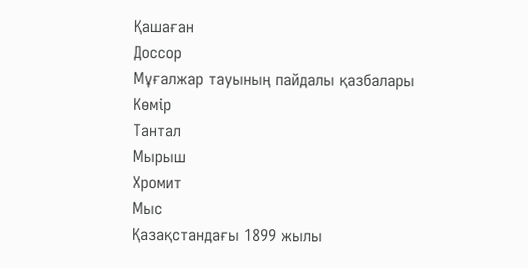Қашаған
Доссор
Мұғалжар тауының пайдалы қазбалары
Көмір
Тантал
Мырыш
Хромит
Мыс
Қазақстандағы 1899 жылы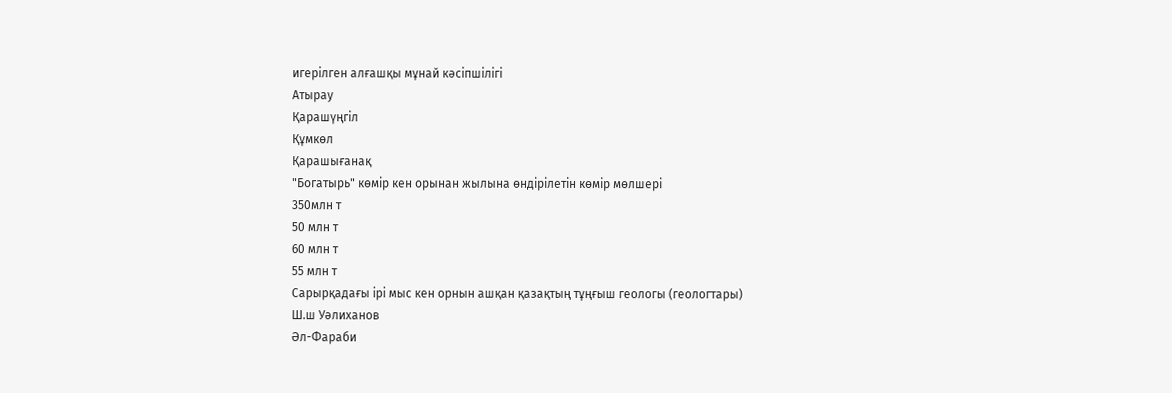игерілген алғашқы мұнай кәсіпшілігі
Атырау
Қарашүңгіл
Құмкөл
Қарашығанақ
"Богатырь" көмір кен орынан жылына өндірілетін көмір мөлшері
350млн т
50 млн т
60 млн т
55 млн т
Сарырқадағы ірі мыс кен орнын ашқан қазақтың тұңғыш геологы (геологтары)
Ш.ш Уәлиханов
Әл-Фараби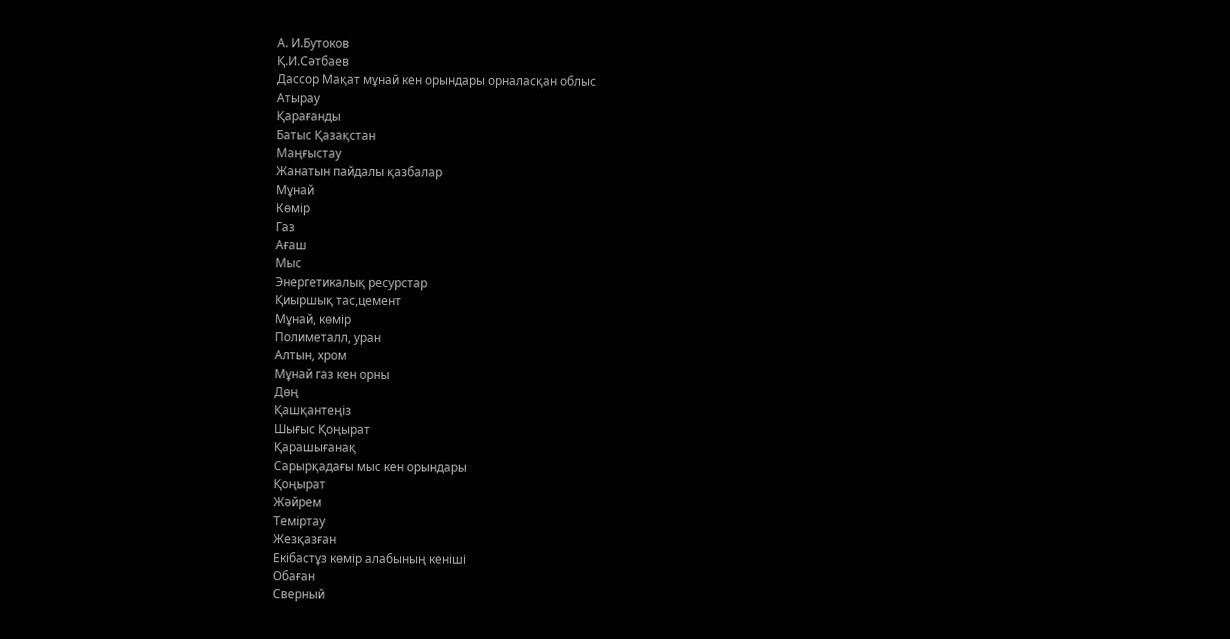А. И.Бутоков
Қ.И.Сәтбаев
Дассор Мақат мұнай кен орындары орналасқан облыс
Атырау
Қарағанды
Батыс Қазақстан
Маңғыстау
Жанатын пайдалы қазбалар
Мұнай
Көмір
Газ
Ағаш
Мыс
Энергетикалық ресурстар
Қиыршық тас,цемент
Мұнай, көмір
Полиметалл, уран
Алтын, хром
Мұнай газ кен орны
Дөң
Қашқантеңіз
Шығыс Қоңырат
Қарашығанақ
Сарырқадағы мыс кен орындары
Қоңырат
Жәйрем
Теміртау
Жезқазған
Екібастұз көмір алабының кеніші
Обаған
Сверный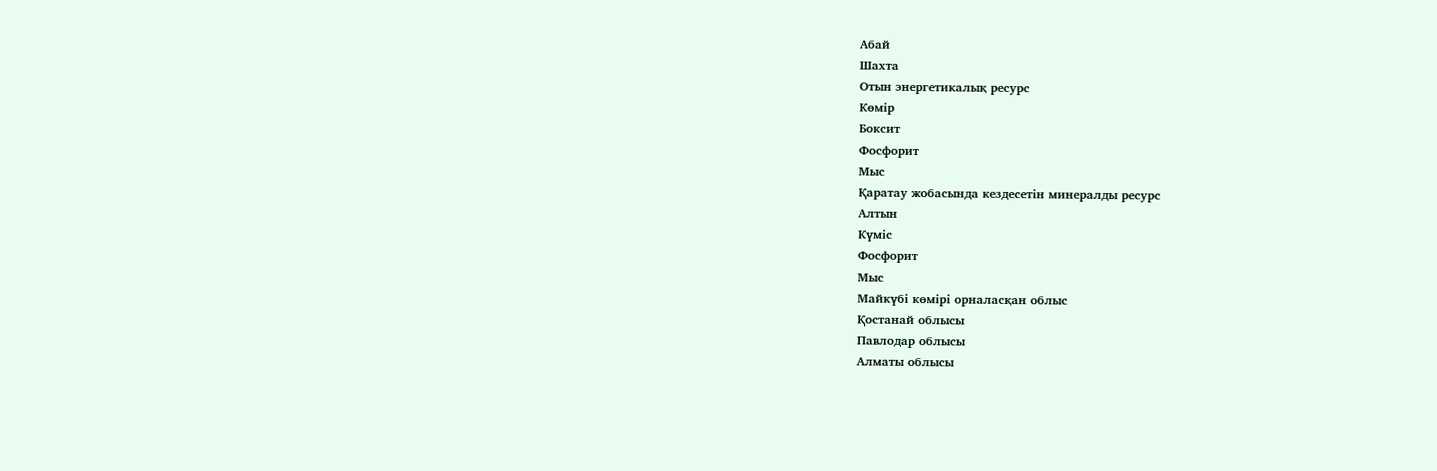Абай
Шахта
Отын энергетикалық ресурс
Көмір
Боксит
Фосфорит
Мыс
Қаратау жобасында кездесетін минералды ресурс
Алтын
Күміс
Фосфорит
Мыс
Майкүбі көмірі орналасқан облыс
Қостанай облысы
Павлодар облысы
Алматы облысы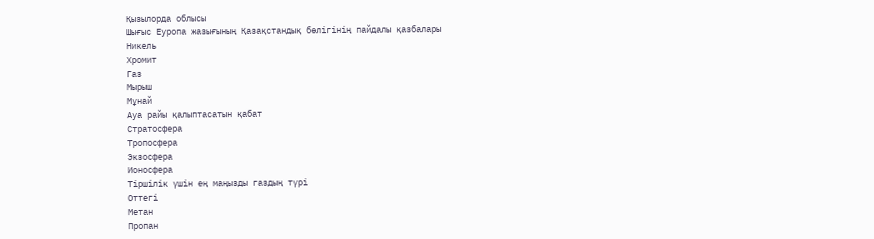Қызылорда облысы
Шығыс Еуропа жазығының Қазақстандық бөлігінің пайдалы қазбалары
Никель
Хромит
Газ
Мырыш
Мұнай
Ауа райы қалыптасатын қабат
Стратосфера
Тропосфера
Экзосфера
Ионосфера
Тіршілік үшін ең маңызды газдың түрі
Оттегі
Метан
Пропан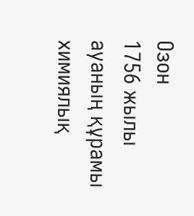Озон
1756 жылы ауаның құрамы химиялық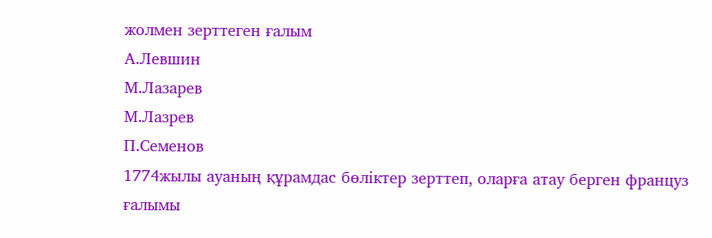жолмен зерттеген ғалым
А.Левшин
М.Лазарев
М.Лазрев
П.Семенов
1774жылы ауаның құрамдас бөліктер зерттеп, оларға атау берген француз ғалымы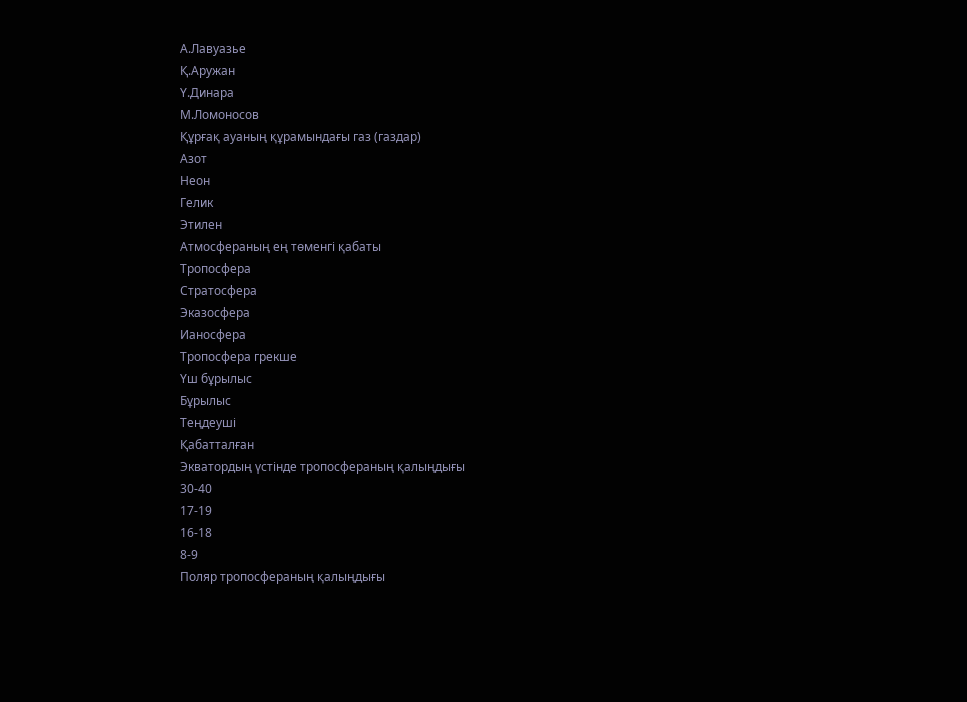А.Лавуазье
Қ.Аружан
Ү.Динара
М.Ломоносов
Құрғақ ауаның құрамындағы газ (газдар)
Азот
Неон
Гелик
Этилен
Атмосфераның ең төменгі қабаты
Тропосфера
Стратосфера
Эказосфера
Ианосфера
Тропосфера грекше
Үш бұрылыс
Бұрылыс
Теңдеуші
Қабатталған
Экватордың үстінде тропосфераның қалыңдығы
30-40
17-19
16-18
8-9
Поляр тропосфераның қалыңдығы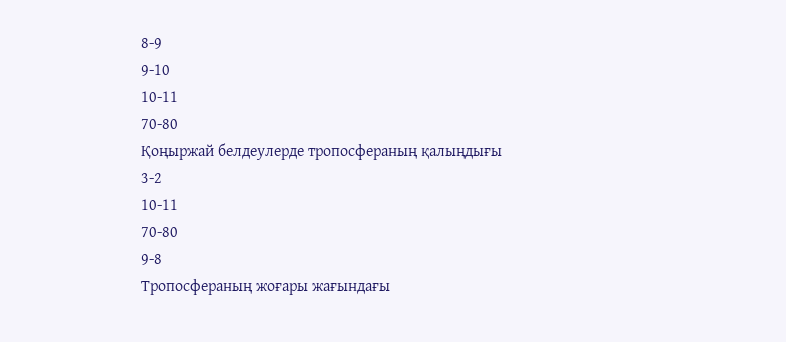8-9
9-10
10-11
70-80
Қоңыржай белдеулерде тропосфераның қалыңдығы
3-2
10-11
70-80
9-8
Тропосфераның жоғары жағындағы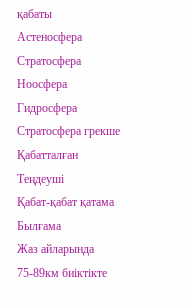қабаты
Астеносфера
Стратосфера
Ноосфера
Гидросфера
Стратосфера грекше
Қабатталған
Теңдеуші
Қабат-қабат қатама
Былғама
Жаз айларында 75-89км биіктікте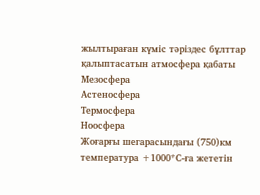жылтыраған күміс тәріздес бұлттар қалыптасатын атмосфера қабаты
Мезосфера
Астеносфера
Термосфера
Ноосфера
Жоғарғы шегарасындағы (750)км температура +1000*С-ға жететін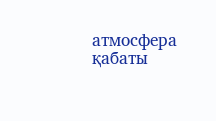атмосфера қабаты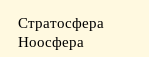Стратосфера
Ноосфера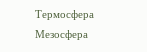Термосфера
Мезосфера